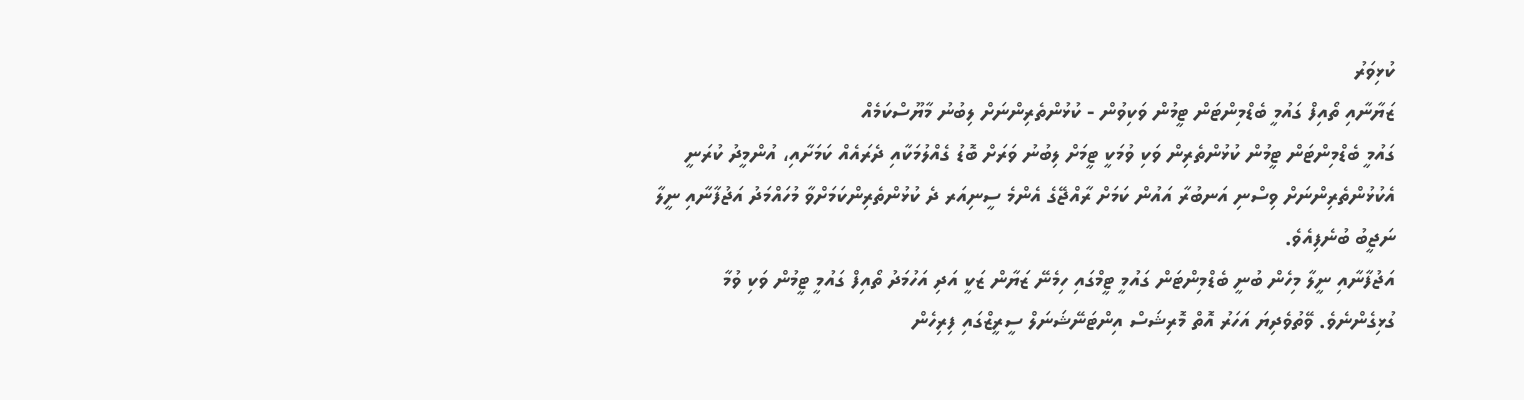ކުޅިވަރު
ޒަޔާނާއި ތޯއިފް ގައުމީ ބެޑްމިންޓަން ޓީމުން ވަކިވުން - ކުޅުންތެރިންނަށް ލިބުނު މާޔޫސްކަމެއް
ގައުމީ ބެޑްމިންޓަން ޓީމުން ކުޅުންތެރިން ވަކި ވުމަކީ ޓީމަށް ލިބުނު ވަރަށް ބޮޑު ގެއްލުމަކާއި ދެރައެއް ކަމަށާއި، އުންމީދު ކުރަނީ އެކުޅުންތެރިންނަށް ވިސްނި އަނބުރާ އައުން ކަމަށް ރާއްޖޭގެ އެންމެ ސީނިއަރ ދެ ކުޅުންތެރިންކަމަށްވާ މުހައްމަދު އަޖުފާނާއި ނީލާ ނަޖީބު ބުނެފިއެވެ.
އަޖުފާނާއި ނީލާ މިހެން ބުނީ ބެޑްމިންޓަން ގައުމީ ޓީމްގައި ހިމެނޭ ޒަޔާން ޒަކީ އަދި އަހުމަދު ތޯއިފް ގައުމީ ޓީމުން ވަކި ވުމާ ގުޅިގެންނެވެ. ވޭތުވެދިޔަ އަހަރު އޮތް މޮރިޝަސް އިންޓަނޭޝަނަލް ސީރީޒްގައި ފިރިހެން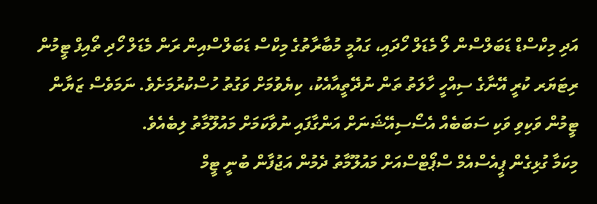އަދި މިކްސްޑް ޑަބަލްސްން ލޯ މެޑަލް ހޯދައި، ގައުމީ މުބާރާތުގެ މިކްސް ޑަބަލްސްއިން ރަން މެޑަލް ހޯދި ތޯއިފް ޓީމުން ރިޓަޔަރ ކުރީ އޭނާގެ ސިއްހީ ހާލަތު ތަން ނުދޭތީއާއެކު، ކިޔެވުމަށް ވަގުތު ހުސްކުރުމަށެވެ. ނަމަވެސް ޒަޔާން ޓީމުން ވަކިވި ވަކި ސަބަބެއް އެސޯސިއޭޝަނަށް އަންގާފައި ނުވާކަމަށް މައުލޫމާތު ލިބެއެވެ.
މިކަމާ ގުޅިގެން ޕީއެސްއެމް ސްޕޯޓްސްއަށް މައުލޫމާތު ދެމުން އަޖުފާން ބުނީ ޓީމް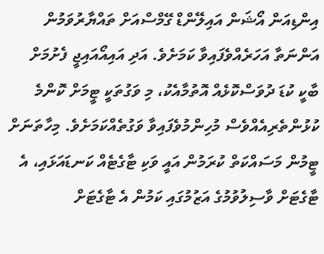އިންޑިއަން އޯޝަން އައިލޭންޑް ގޭމްސްއަށް ތައްޔާރުވަމުން އަންނަތާ އަހަރެއްވެފައިވާ ކަމަށެވެ. އަދި އައިއޯއައިޖީ ފެށުމަށް ބާކީ ކުޑަ ދުވަސްކޮޅެއް އޮތުމާއެކު، މި ވަގުތަކީ ޓީމަށް ކޮންމެ ކުޅުންތެރިއެއްވެސް މުހިންމުވެފައިވާ ވަގުތެއްކަމަށެވެ. މިހާތަނަށް ޓީމުން މަސައްކަތް ކުރަމުން އައީ ވަކި ޓާގެޓެއް ކަނޑައަޅައި، އެ ޓާގެޓަށް ވާސިލުވުމުގެ އަޒުމުގައި ކަމުން އެ ޓާގެޓަށް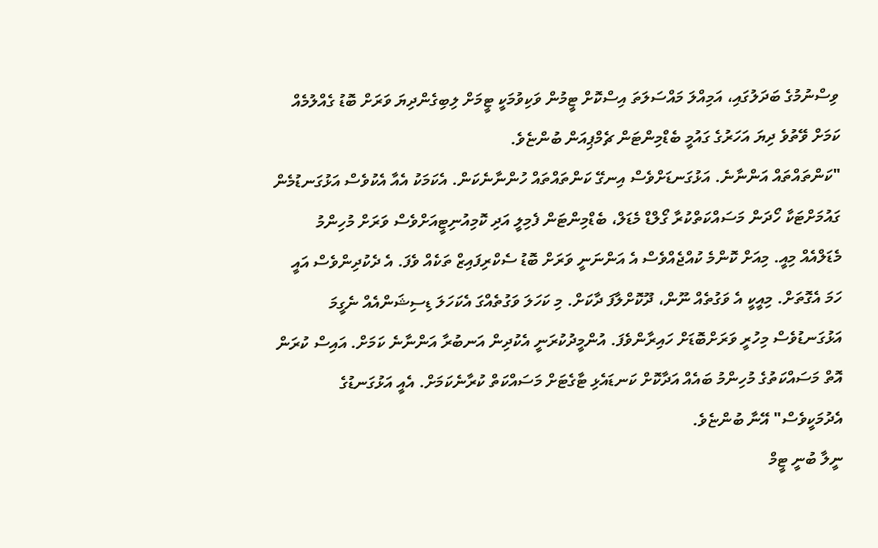ވިސްނުމުގެ ބަދަލުގައި، އަމިއްލަ މައްސަލަތަ އިސްކޮށް ޓީމުން ވަކިވުމަކީ ޓީމަށް ލިބިގެންދިޔަ ވަރަށް ބޮޑު ގެއްލުމެއް ކަމަށް ވޭތުވެ ދިޔަ އަހަރުގެ ގައުމީ ބެޑްމިންޓަން ޗެމްޕިއަން ބުންޏެވެ.
"ކަންތައްތައް އަންނާނެ. އަޅުގަނޑަށްވެސް އިނގޭ ކަންތައްތައް ހުންނާނެކަން. އެކަމަކު އެއާ އެކުވެސް އަޅުގަނޑުމެން ގައުމަށްޓަކާ ހޯދަން މަސައްކަތްކުރާ ގޯލްޑް މެޑަލް، ބެޑްމިންޓަން ފެމިލީ އަދި ކޮމިއުނިޓީއަށްވެސް ވަރަށް މުހިންމު މެޑަލްއެއް މިއީ. މިއަށް ކޮންމެ ކުއްޖެއްވެސް އެ އަންނަނީ ވަރަށް ބޮޑު ސެކްރިފައިޒް ތަކެއް ވެފަ. އެ ދެކުދިންވެސް އައީ ހަމަ އެގޮތަށް. މިއީކީ އެ ވަގުތެއް ނޫން، ދޫކޮށްލާފަ ދާކަށް. މި ކަހަލަ ވަގުތެއްގަ އެކަހަލަ ޑިސިޝަންއެއް ނެގީމަ އަޅުގަނޑުވެސް މިހުރީ ވަރަށްބޮޑަށް ހައިރާންވެފަ. އުންމީދުކުރަނީ އެކުދިން އަނބުރާ އަންނާނެ ކަމަށް. އައިސް ކުރަން އޮތް މަސައްކަތުގެ މުހިންމު ބައެއް އަދާކޮށް ކަނޑައެޅި ޓާގެޓަށް މަސައްކަތް ކުރާނެކަމަށް. އެއީ އަޅުގަނޑުގެ އެދުމަކީވެސް" އޭނާ ބުންޏެވެ.
ނީލާ ބުނީ ޓީމް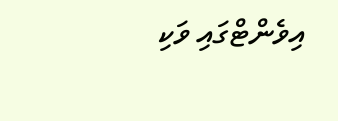އިވެންޓްގައި ވަކި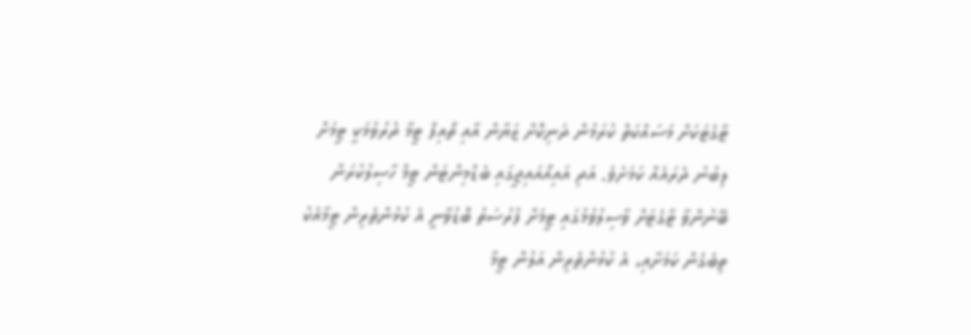ޓާގެޓަކަށް މަސައްކަތް ކުރަމުން ދަނިކޮށް ޒަޔާން އާއި ތޯއިފް ޓީމާ ދުރުވުމަކީ ޓީމަށް ލިބުނު ދެރައެއް ކަމަށެވެ. އަދި އައިއޯއައިޖީގައި ބެޑްމިންޓަން ޓީމް ހާސިލުކުރަން ބޭނުންވާ ޓާގެޓަށް ވާސިލުވުމުގައި ޓީމަށް ފުރުސަތު ބޮޑުވާނީ އެ ކުޅުންތެރިން ޓީމާއެކު ތިބެގެން ކަމަށާއި، އެ ކުޅުންތެރިން އަލުން ޓީމާ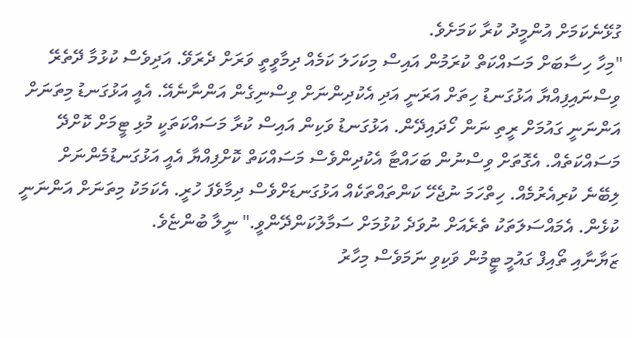ގުޅޭނެކަމަށް އުންމީދު ކުރާ ކަމަށެވެ.
"މިހާ ހިސާބަށް މަސައްކަތް ކުރަމުން އައިސް މިކަހަލަ ކަމެއް ދިމާވީތީ ވަރަށް ދެރަވޭ. އަދިވެސް ކުޅުމާ ދޭތެރޭ ވިސްނައިފިއްޔާ އަޅުގަނޑު ހިތަށް އަރަނީ އަދި އެކުދިންނަށް ވިސްނިގެން އަންނާނެއޭ. އެއީ އަޅުގަނޑު މިތަނަށް އަންނަނީ ގައުމަށް ރީތި ނަން ހޯދައިދޭން. އަޅުގަނޑު ވަކިން އައިސް ކުރާ މަސައްކަތަކީ މުޅި ޓީމަށް ކޮށްދޭ މަސައްކަތެއް. އެގޮތަށް ވިސްނުން ބަހައްޓާ އެކުދިންވެސް މަސައްކަތް ކޮށްފިއްޔާ އެއީ އަޅުގަނޑުމެންނަށް ލިބޭނެ ކުރިއެރުމެއް. ހިތްހަމަ ނުޖެހޭ ކަންތައްތަކެއް އަޅުގަނޑަށްވެސް ދިމާވެފަ ހުރީ. އެކަމަކު މިތަނަށް އަންނަނީ ކުޅެން. އެމައްސަލަތަކު ތެރެއަށް ނުވަދެ ކުޅުމަށް ސަމާލުކަންދޭންވީ." ނީލާ ބުންޏެވެ.
ޒަޔާނާއި ތޯއިފް ގައުމީ ޓީމުން ވަކިވި ނަމަވެސް މިހާރު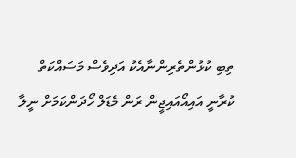ތިބި ކުޅުންތެރިންނާއެކު އަދިވެސް މަސައްކަތް ކުރާނީ އައިއޯއައިޖީން ރަން މެޑަލް ހޯދަންކަމަށް ނީލާ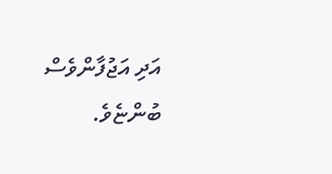އަދި އަޖުފާންވެސް ބުންޏެވެ.